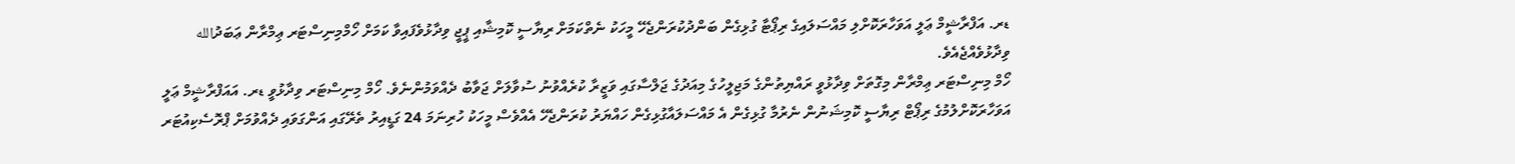ޑރ. އަފްރާޝީމް ޢަލީ އަވަހާރަކޮށްލި މައްސަލައިގެ ރިޕޯޓާ ގުޅިގެން ބަންދުކުރަންޖެހޭ މީހަކު ނެތްކަމަށް ރިޔާސީ ކޮމިޝާއި ޕީޖީ ވިދާޅުވެފައިވާ ކަމަށް ހޯމްމިނިސްޓަރ ޢިމްރާން ޢަބަދުالله ވިދާޅުވެއްޖެއެވެ.
ހޯމް މިނިސްޓަރ ޢިމްރާން މިގޮތަށް ވިދާޅުވީ ރައްޔިތުންގެ މަޖިލީހުގެ މިއަދުގެ ޖަލްސާގައި ވަޒީރާ ކުރެއްވުނު ސުވާލަށް ޖަވާބު ދެއްވަމުންނެވެ. ހޯމް މިނިސްޓަރ ވިދާޅުވީ ޑރ. އައަފްރާޝީމް ޢަލީ އަވަހާރަކޮށްލުމުގެ ރިޕޯޓް ރިޔާސީ ކޮމިޝަނުން ނެރުމާ ގުޅިގެން އެ މައްސަލައާގުޅިގެން ހައްޔަރު ކުރަންޖެހޭ އެއްވެސް މީހަކު ހުރިނަމަ 24 ގަޑީއިރު ތެރޭގައި އަންގަވައި ދެއްވުމަށް ޕްރޮސެކިއުޓަރ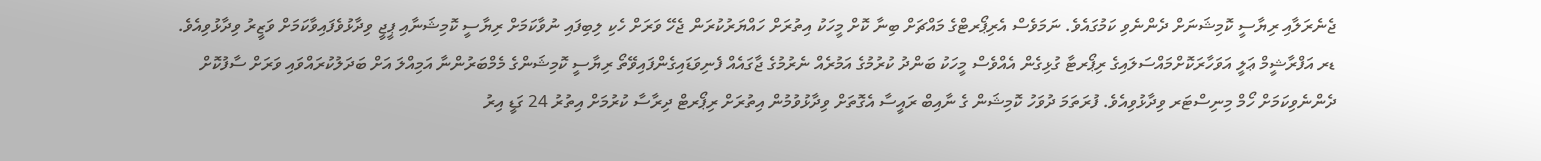ޖެނެރަލާއި ރިޔާސީ ކޮމިޝަނަށް ދެންނެވި ކަމުގައެވެ. ނަމަވެސް އެރިޕޯރޓްގެ މައްޗަށް ބިނާ ކޮށް މީހަކު އިތުރަށް ހައްޔަރުކުރަން ޖެހޭ ވަރަށް ހެކި ލިބިފައި ނުވާކަމަށް ރިޔާސީ ކޮމިޝަނާއި ޕީޖީ ވިދާޅުވެފައިވާކަމަށް ވަޒީރު ވިދާޅުވިއެވެ.
ޑރ އަފްރާޝީމް ޢަލީ އަވަހާރަކޮށްމައްސަލައިގެ ރިޕޯރޓާ ގުޅިގެން އެއްވެސް މީހަކު ބަންދު ކުރުމުގެ އަމުރެއް ނެރުމުގެ ޖާގައެއް ފެނިވަޑައިގެންފައިވޭތޯ ރިޔާސީ ކޮމިޝަންގެ މެމްބަރުންނާ އަމިއްލަ އަށް ބަދަލުކުރައްވައި ވަރަށް ސާފުކޮށް ދެންނެވިކަމަށް ހޯމް މިނިސްޓަރ ވިދާޅުވިއެވެ. ފުރަތަމަ ދުވަހު ކޮމިޝަން ގެ ނާއިބް ރައީސާ އެގޮތަށް ވިދާޅުވުމުން އިތުރަށް ރިޕޯރޓް ދިރާސާ ކުރުމަށް އިތުރު 24 ގަޑީ އިރު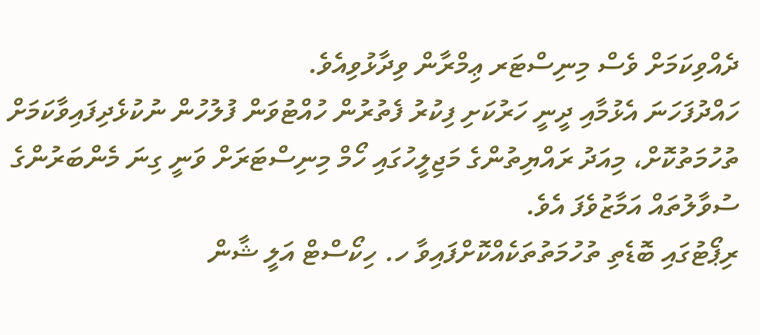ދެއްވިކަމަށް ވެސް މިނިސްޓަރ ޢިމްރާން ވިދާޅުވިއެވެ.
ހައްދުފަހަނަ އެޅުމާއި ދީނީ ހަރުކަށި ފިކުރު ފެތުރުން ހުއްޓުވަން ފުލުހުން ނުކުޅެދިފައިވާކަމަށް ތުހުމަތުކޮށް، މިއަދު ރައްޔިތުންގެ މަޖިލީހުގައި ހޯމް މިނިސްޓަރަށް ވަނީ ގިނަ މެންބަރުންގެ ސުވާލުތައް އަމާޒުވެފަ އެވެ.
ރިޕޯޓުގައި ބޮޑެތި ތުހުމަތުތަކެއްކޮށްފައިވާ ހ. ހިކޯސްޓް އަލީ ޝާން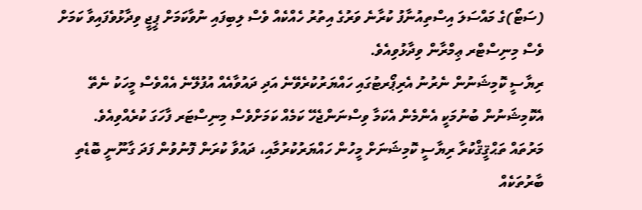(ސަޓޯ)ގެ މައްސަލަ އިސްތިއުނާފު ކުރާނެ ވަރުގެ އިތުރު ހެއްކެއް ވެސް ލިބިފައި ނުވާކަމަށް ޕީޖީ ވިދާޅުވެފައިވާ ކަމަށް ވެސް މިނިސްޓްރ ޢިމްރާން ވިދާޅުވިއެވެ.
ރިޔާސީ ކޮމިޝަނުން ނެރުނު އެރިޕޯރޓުގައި ހައްޔަރުކުރެވޭނެ އަދި ދައުވާއެއް އުފުލޭނެ އެއްވެސް މީހަކު ނެތޭ އެކޮމިޝަނުން ބުނުމަކީ އެންމެން އެކަމާ ވިސްނަންޖެހޭ ކަމެއް ކަމަށްވެސް މިނިސްޓަރ ފާހަގަ ކުރެއްވިއެވެ.
މަރުތައް ތަޙްޤީޤްކުރާ ރިޔާސީ ކޮމިޝަނަށް މީހުން ހައްޔަރުކުރުމާއި، ދައުވާ ކުރަން ފޮނުވުން ފަދަ ގާނޫނީ ބޮޑެތި ބާރުތަކެއް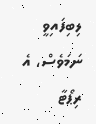ލިބިފައިވީ ނަމަވެސް، އެ ރިޕޯޓާ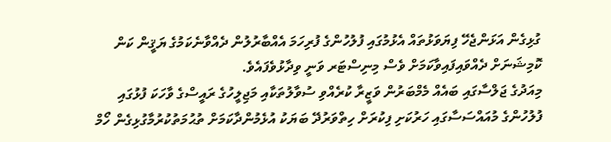ގުޅިގެން އަޅަންޖެހޭ ފިޔަވަޅުތައް އެޅުމުގައި ފުލުހުންގެ ފުރިހަމަ އެއްބާރުލުން ދެއްވާނެކަމުގެ ޔަޤީން ކަން ކޮމިޝަނަށް ދެއްވައިފައިވާކަމަށް ވެސް މިނިސްޓަރ ވަނީ ވިދާޅުވެފައެވެ.
މިއަދުގެ ޖަލްސާގައި ބައެއް މެމްބަރުން ވަޒީރާ ކުރެއްވި ސުވާލުތަކާއި މަޖިލީހުގެ ރައީސްގެ ވާހަކަ ފުޅުގައި ފުލުހުންގެ މުއައްސަސާގައި ހަރުކަށި ފިކުރަށް ހިތްވަރުދޭ ބަޔަކު އުޅެމުންދާކަމަށް ތުޙުމަތުކުރުމާގުޅިގެން ހޯމް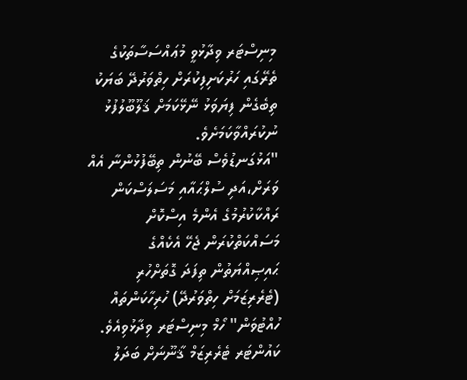މިނިސްޓަރ ވިދާޅުވީ މުޢައްސަސާތަކުގެ ތެރޭގައި ހަރުކަށިފިކުރަށް ހިތްވަރުދޭ ބަޔަކު ތިބެގެން ފިޔަވަޅު ނޭޅޭކަމަށް ޤަލޫބޫލުފުޅު ނުކުރައްވާކަމަށެވެ.
"އަޅުގަނޑުވެސް ބޭނުން ތިބޭފުޅުންނާ އެއް ވަރަށް،އަދި ސުލްޙައާއި މަސަލަސްކަން ރައްކާކުރުމުގެ އެންމެ އިސްކޮށް މަސައްކަތްކުރަން ޖެހޭ އެކެއްގެ ޙައިޞިއްޔަތުން ތިފަދަ ގޮތަށްހުރި (ޓެރެރިޒަމަށް ހިތްވަރުދޭ) ހުރިހާކަންތައް ހުއްޓުވަން" ހޯމް މިނިސްޓަރ ވިދާޅުވިއެވެ.
ކައުންޓަރ ޓެރެރިޒަމް ޤާނޫނަށް ބަދަލު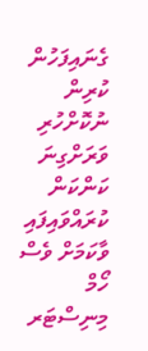ގެނައިފަހުން ކުރިން ނުކޮށްހުރި ވަރަށްގިނަ ކަންކަން ކުރައްވައިފައި ވާކަމަށް ވެސް ހޯމް މިނިސްޓަރ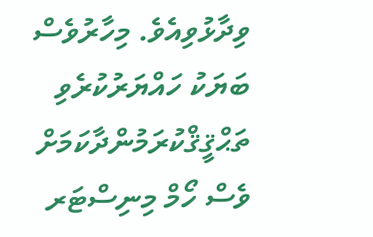ވިދާޅުވިއެވެ. މިހާރުވެސް ބަޔަކު ހައްޔަރުކުރެވި ތަޙްޤީޤްކުރަމުންދާކަމަށް ވެސް ހޯމް މިނިސްޓަރ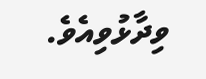ވިދާޅުވިއެވެ.